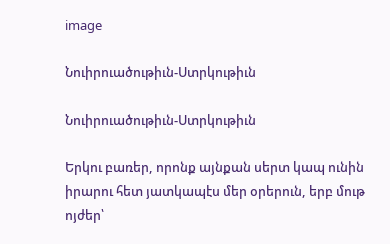image

Նուիրուածութիւն-Ստրկութիւն

Նուիրուածութիւն-Ստրկութիւն

Երկու բառեր, որոնք այնքան սերտ կապ ունին իրարու հետ յատկապէս մեր օրերուն, երբ մութ ոյժեր՝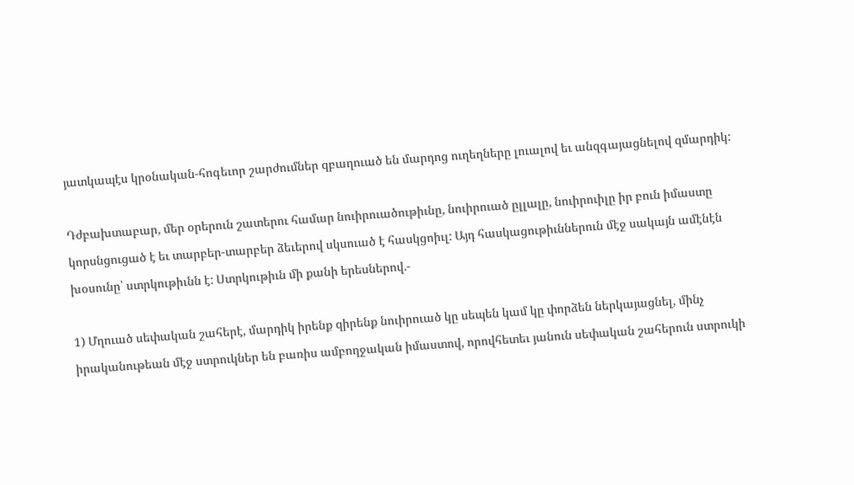յատկապէս կրօնական-հոգեւոր շարժումներ զբաղուած են մարդոց ուղեղները լուալով եւ անզգայացնելով զմարդիկ:

Դժբախտաբար, մեր օրերուն շատերու համար նուիրուածութիւնը, նուիրուած ըլլալը, նուիրուիլը իր բուն իմաստը կորսնցուցած է եւ տարբեր-տարբեր ձեւերով սկսուած է հասկցոիւլ: Այդ հասկացութիւններուն մէջ սակայն ամէնէն խօսունը՝ ստրկութիւնն է: Ստրկութիւն մի քանի երեսներով.-

1) Մղուած սեփական շահերէ, մարդիկ իրենք զիրենք նուիրուած կը սեպեն կամ կը փորձեն ներկայացնել, մինչ իրականութեան մէջ ստրուկներ են բառիս ամբողջական իմաստով, որովհետեւ յանուն սեփական շահերուն ստրուկի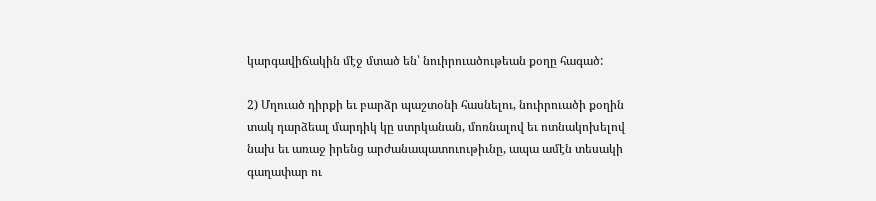կարգավիճակին մէջ մտած են՝ նուիրուածութեան քօղը հագած:

2) Մղուած դիրքի եւ բարձր պաշտօնի հասնելու, նուիրուածի քօղին տակ դարձեալ մարդիկ կը ստրկանան, մոռնալով եւ ոտնակոխելով նախ եւ առաջ իրենց արժանապատուութիւնը, ապա ամէն տեսակի գաղափար ու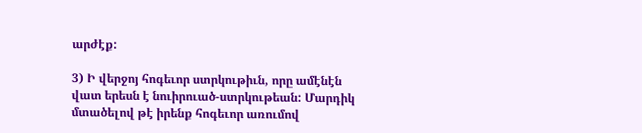արժէք:

3) Ի վերջոյ հոգեւոր ստրկութիւն, որը ամէնէն վատ երեսն է նուիրուած-ստրկութեան: Մարդիկ մտածելով թէ իրենք հոգեւոր առումով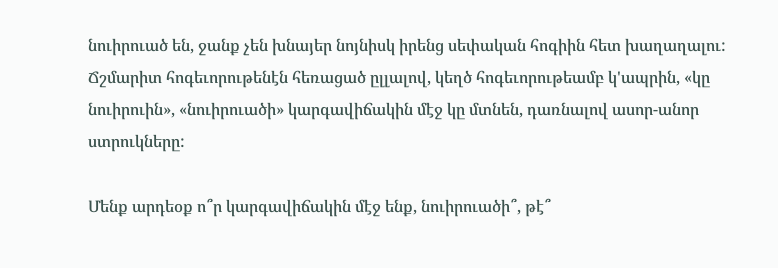նուիրուած են, ջանք չեն խնայեր նոյնիսկ իրենց սեփական հոգիին հետ խաղաղալու: Ճշմարիտ հոգեւորութենէն հեռացած ըլլալով, կեղծ հոգեւորութեամբ կ'ապրին, «կը նուիրուին», «նուիրուածի» կարգավիճակին մէջ կը մտնեն, դառնալով ասոր-անոր ստրուկները:

Մենք արդեօք ո՞ր կարգավիճակին մէջ ենք, նուիրուածի՞, թէ՞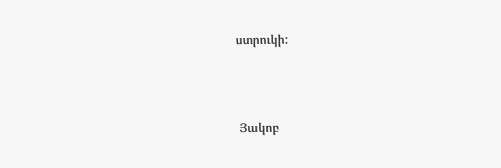ստրուկի:



 Յակոբ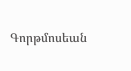Գորթմոսեան